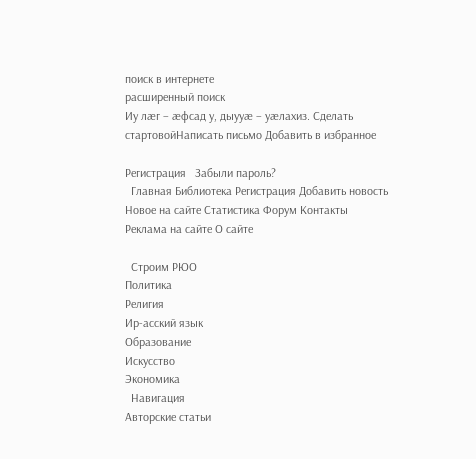поиск в интернете
расширенный поиск
Иу лæг – æфсад у, дыууæ – уæлахиз. Сделать стартовойНаписать письмо Добавить в избранное

Регистрация   Забыли пароль?
  Главная Библиотека Регистрация Добавить новость Новое на сайте Статистика Форум Контакты Реклама на сайте О сайте

  Строим РЮО
Политика
Религия
Ир-асский язык
Образование
Искусство
Экономика
  Навигация
Авторские статьи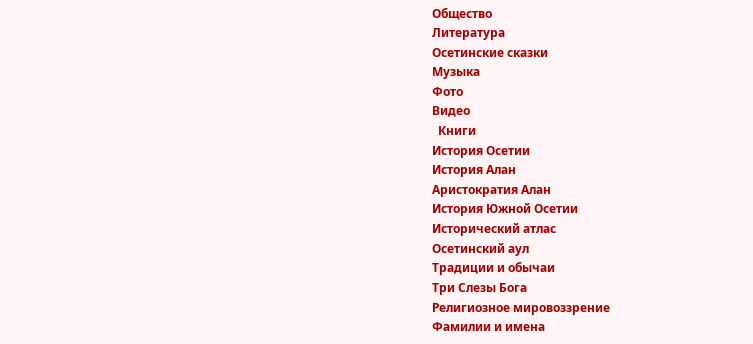Общество
Литература
Осетинские сказки
Музыка
Фото
Видео
  Книги
История Осетии
История Алан
Аристократия Алан
История Южной Осетии
Исторический атлас
Осетинский аул
Традиции и обычаи
Три Слезы Бога
Религиозное мировоззрение
Фамилии и имена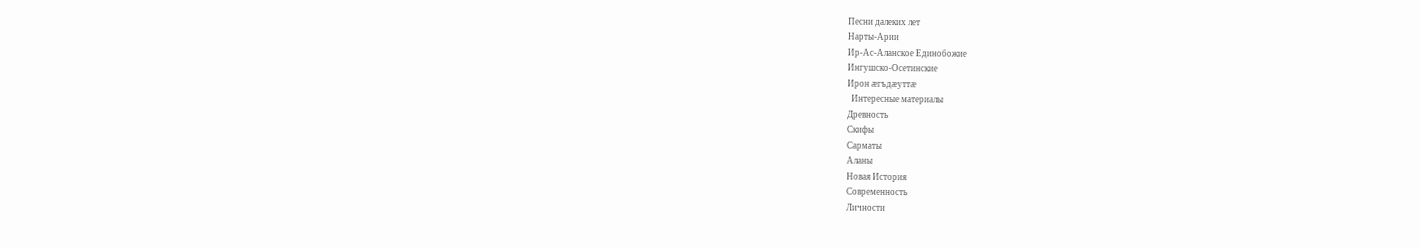Песни далеких лет
Нарты-Арии
Ир-Ас-Аланское Единобожие
Ингушско-Осетинские
Ирон æгъдæуттæ
  Интересные материалы
Древность
Скифы
Сарматы
Аланы
Новая История
Современность
Личности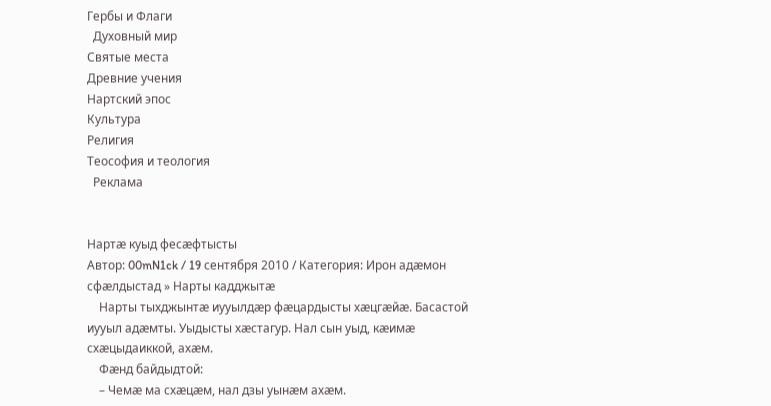Гербы и Флаги
  Духовный мир
Святые места
Древние учения
Нартский эпос
Культура
Религия
Теософия и теология
  Реклама


Нартæ куыд фесæфтысты
Автор: 00mN1ck / 19 сентября 2010 / Категория: Ирон адæмон сфæлдыстад » Нарты кадджытæ
    Нарты тыхджынтæ иууылдæр фæцардысты хæцгæйæ. Басастой иууыл адæмты. Уыдысты хæстагур. Нал сын уыд, кæимæ схæцыдаиккой, ахæм.
    Фæнд байдыдтой:
    – Чемæ ма схæцæм, нал дзы уынæм ахæм.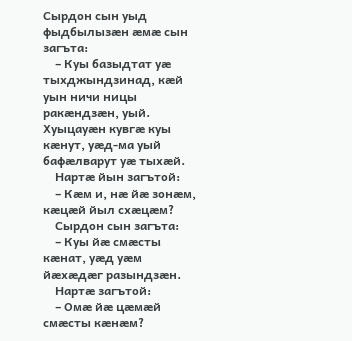Сырдон сын уыд фыдбылызæн æмæ сын загъта:
    – Куы базыдтат уæ тыхджындзинад, кæй уын ничи ницы ракæндзæн, уый. Хуыцауæн кувгæ куы кæнут, уæд-ма уый бафæлварут уæ тыхæй.
    Нартæ йын загътой:
    – Кæм и, нæ йæ зонæм, кæцæй йыл схæцæм?
    Сырдон сын загъта:
    – Куы йæ смæсты кæнат, уæд уæм йæхæдæг разындзæн.
    Нартæ загътой:
    – Омæ йæ цæмæй смæсты кæнæм?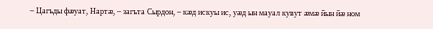– Цагъды фæуат, Нартæ, – загъта Сырдон, – кæд искуы ис, уæд ын мауал кувут æмæ йын йæ ном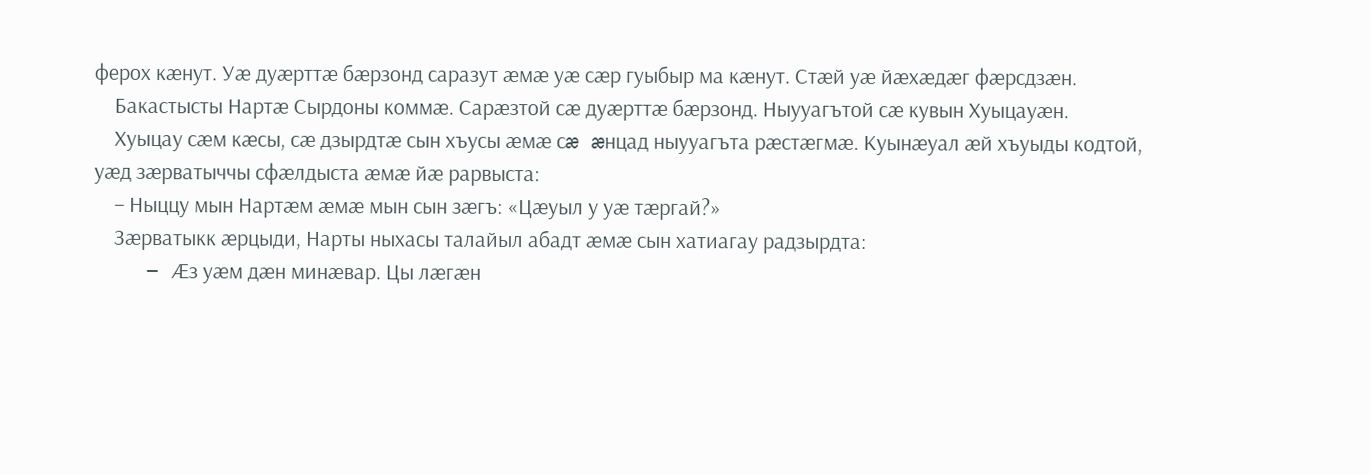ферох кæнут. Уæ дуæрттæ бæрзонд саразут æмæ уæ сæр гуыбыр ма кæнут. Стæй уæ йæхæдæг фæрсдзæн.
    Бакастысты Нартæ Сырдоны коммæ. Сарæзтой сæ дуæрттæ бæрзонд. Ныууагътой сæ кувын Хуыцауæн.
    Хуыцау сæм кæсы, сæ дзырдтæ сын хъусы æмæ сæ æнцад ныууагъта рæстæгмæ. Куынæуал æй хъуыды кодтой, уæд зæрватыччы сфæлдыста æмæ йæ рарвыста:
    – Ныццу мын Нартæм æмæ мын сын зæгъ: «Цæуыл у уæ тæргай?»
    Зæрватыкк æрцыди, Нарты ныхасы талайыл абадт æмæ сын хатиагау радзырдта:
    – Æз уæм дæн минæвар. Цы лæгæн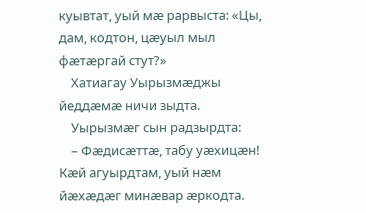куывтат, уый мæ рарвыста: «Цы, дам, кодтон, цæуыл мыл фæтæргай стут?»
    Хатиагау Уырызмæджы йеддæмæ ничи зыдта.
    Уырызмæг сын радзырдта:
    – Фæдисæттæ, табу уæхицæн! Кæй агуырдтам, уый нæм йæхæдæг минæвар æркодта.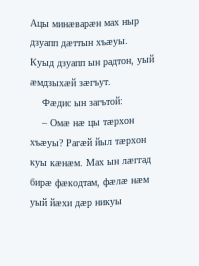Ацы минæварæн мах ныр дзуапп дæттын хъæуы. Куыд дзуапп ын радтон, уый æмдзыхæй зæгъут.
    Фæдис ын загътой:
    – Омæ нæ цы тæрхон хъæуы? Рагæй йыл тæрхон куы кæнæм. Мах ын лæггад бирæ фæкодтам, фæлæ нæм уый йæхи дæр никуы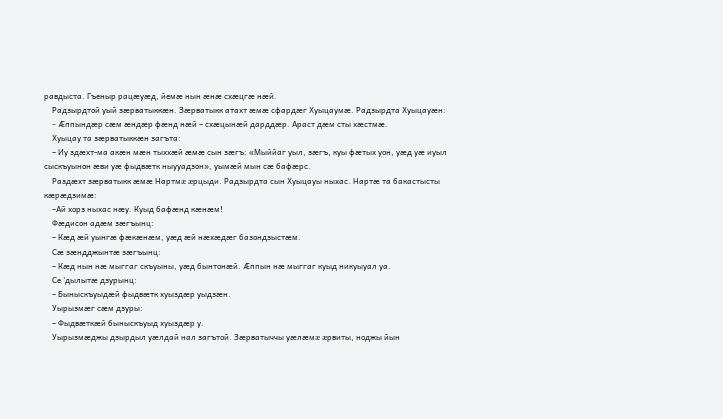равдыста. Гъеныр рацæуæд, йемæ нын æнæ схæцгæ нæй.
    Радзырдтой уый зæрватыккæн. Зæрватыкк атахт æмæ сфардæг Хуыцаумæ. Радзырдта Хуыцауæн:
    – Æппындæр сæм æндæр фæнд нæй – схæцынæй дарддæр. Араст дæм сты хæстмæ.
    Хуыцау та зæрватыккæн загъта:
    – Иу здæхт-ма акæн мæн тыххæй æмæ сын зæгъ: «Мыййаг уыл, зæгъ, куы фæтых уон, уæд уæ иуыл сыскъуынон æви уæ фыдвæтк ныууадзон», уымæй мын сæ бафæрс.
    Раздæхт зæрватыкк æмæ Нартмæ æрцыди. Радзырдта сын Хуыцауы ныхас. Нартæ та бакастысты кæрæдзимæ:
    –Ай хорз ныхас нæу. Куыд бафæнд кæнæм!
    Фæдисон адæм зæгъынц:
    – Кæд æй уынгæ фæкæнæм, уæд æй нæхæдæг базондзыстæм.
    Сæ зæндджынтæ зæгъынц:
    – Кæд нын нæ мыггаг скъуыны, уæд бынтонæй. Æппын нæ мыггаг куыд никуыуал уа.
    Се 'дылытæ дзурынц:
    – Быныскъуыдæй фыдвæтк хуыздæр уыдзæн.
    Уырызмæг сæм дзуры:
    – Фыдвæткæй быныскъуыд хуыздæр у.
    Уырызмæджы дзырдыл уæлдай нал загътой. Зæрватыччы уæлæмæ æрвиты, ноджы йын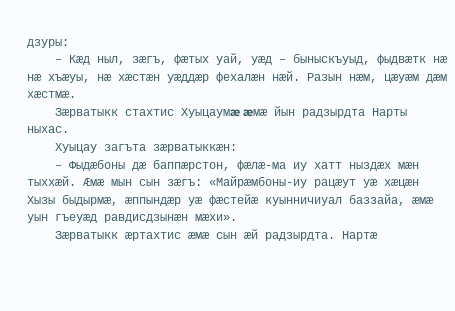дзуры:
    – Кæд ныл, зæгъ, фæтых уай, уæд – быныскъуыд, фыдвæтк нæ нæ хъæуы, нæ хæстæн уæддæр фехалæн нæй. Разын нæм, цæуæм дæм хæстмæ.
    Зæрватыкк стахтис Хуыцаумæ æмæ йын радзырдта Нарты ныхас.
    Хуыцау загъта зæрватыккæн:
    – Фыдæбоны дæ баппæрстон, фæлæ-ма иу хатт ныздæх мæн тыххæй. Æмæ мын сын зæгъ: «Майрæмбоны-иу рацæут уæ хæцæн Хызы быдырмæ, æппындæр уæ фæстейæ куынничиуал баззайа, æмæ уын гъеуæд равдисдзынæн мæхи».
    Зæрватыкк æртахтис æмæ сын æй радзырдта. Нартæ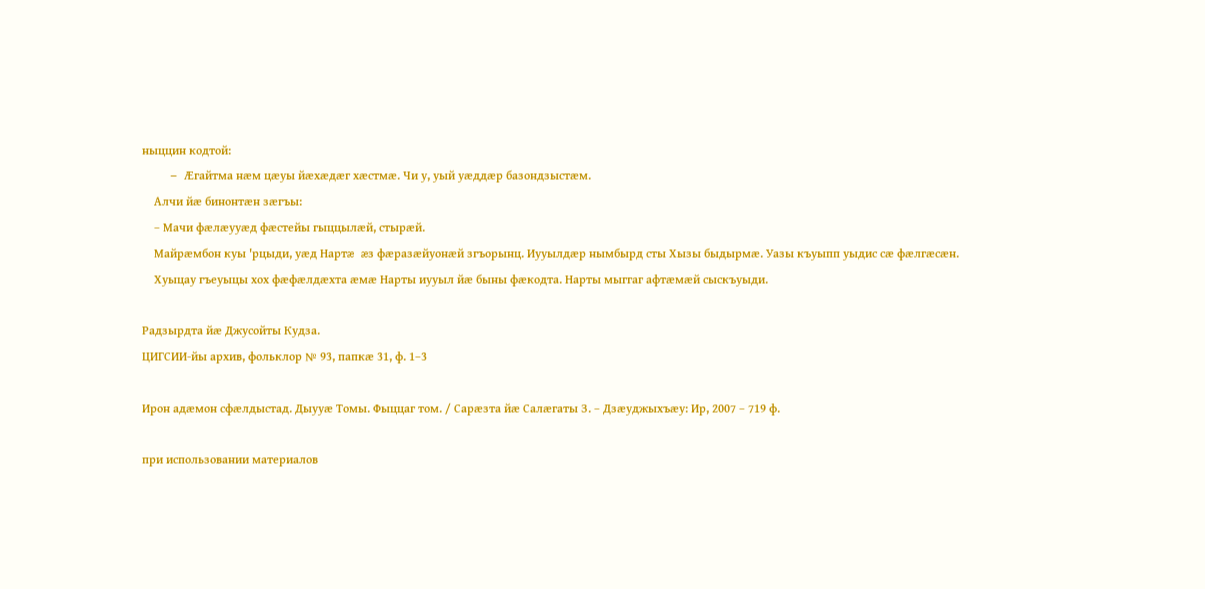ныццин кодтой:
    – Æгайтма нæм цæуы йæхæдæг хæстмæ. Чи у, уый уæддæр базондзыстæм.
    Алчи йæ бинонтæн зæгъы:
    – Мачи фæлæууæд фæстейы гыццылæй, стырæй.
    Майрæмбон куы 'рцыди, уæд Нартæ æз фæразæйуонæй згъорынц. Иууылдæр нымбырд сты Хызы быдырмæ. Уазы къуыпп уыдис сæ фæлгæсæн.
    Хуыцау гъеуыцы хох фæфæлдæхта æмæ Нарты иууыл йæ быны фæкодта. Нарты мыггаг афтæмæй сыскъуыди.

Радзырдта йæ Джусойты Кудза.
ЦИГСИИ-йы архив, фольклор № 93, папкæ 31, ф. 1–3

Ирон адæмон сфæлдыстад. Дыууæ Томы. Фыццаг том. / Сарæзта йæ Салæгаты З. – Дзæуджыхъæу: Ир, 2007 – 719 ф.

при использовании материалов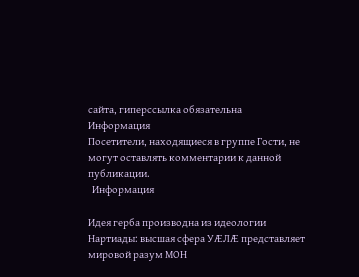сайта, гиперссылка обязательна
Информация
Посетители, находящиеся в группе Гости, не могут оставлять комментарии к данной публикации.
  Информация

Идея герба производна из идеологии Нартиады: высшая сфера УÆЛÆ представляет мировой разум МОН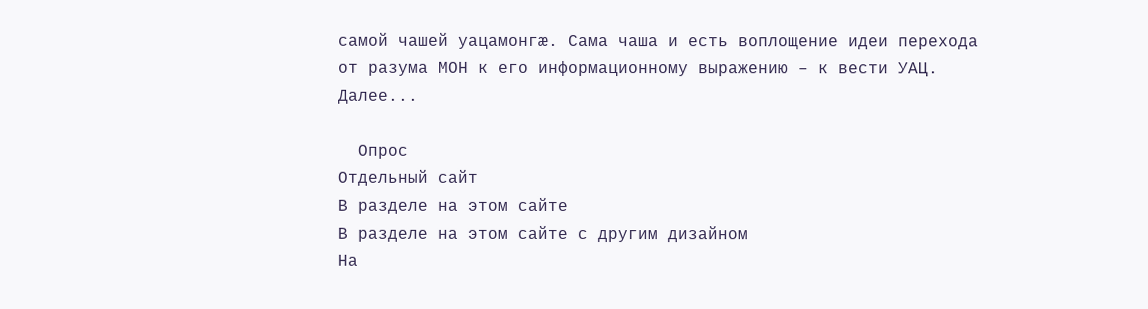самой чашей уацамонгæ. Сама чаша и есть воплощение идеи перехода от разума МОН к его информационному выражению – к вести УАЦ. Далее...

  Опрос
Отдельный сайт
В разделе на этом сайте
В разделе на этом сайте с другим дизайном
На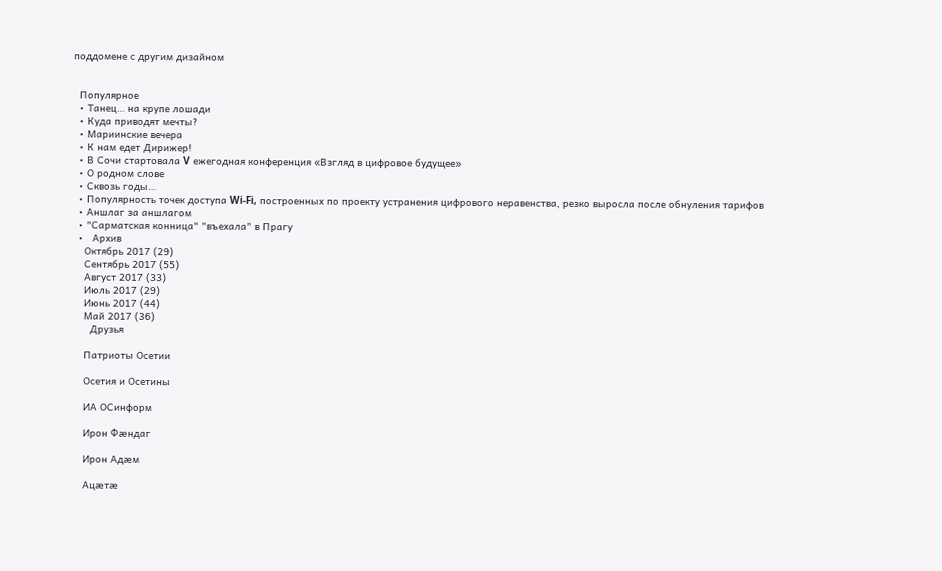поддомене с другим дизайном


  Популярное
  • Танец… на крупе лошади
  • Куда приводят мечты?
  • Мариинские вечера
  • К нам едет Дирижер!
  • В Сочи стартовала V ежегодная конференция «Взгляд в цифровое будущее»
  • О родном слове
  • Сквозь годы…
  • Популярность точек доступа Wi-Fi, построенных по проекту устранения цифрового неравенства, резко выросла после обнуления тарифов
  • Аншлаг за аншлагом
  • "Сарматская конница" "въехала" в Прагу
  •   Архив
    Октябрь 2017 (29)
    Сентябрь 2017 (55)
    Август 2017 (33)
    Июль 2017 (29)
    Июнь 2017 (44)
    Май 2017 (36)
      Друзья

    Патриоты Осетии

    Осетия и Осетины

    ИА ОСинформ

    Ирон Фæндаг

    Ирон Адæм

    Ацæтæ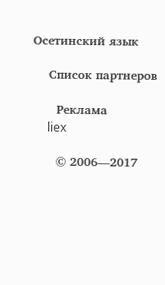Осетинский язык

    Список партнеров

      Реклама
     liex

      © 2006—2017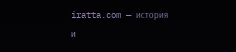iratta.com — история и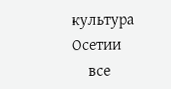культура Осетии
    все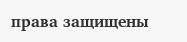права защищены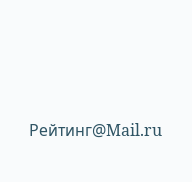Рейтинг@Mail.ru